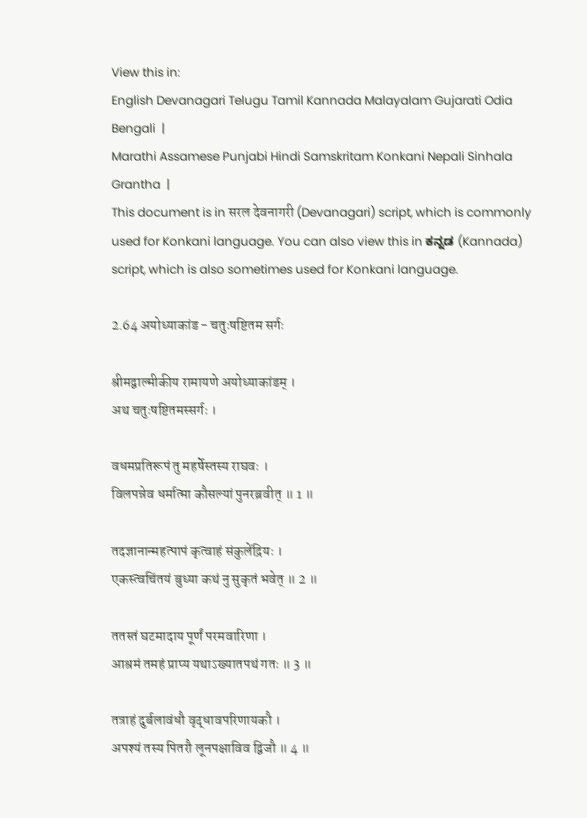View this in:
English Devanagari Telugu Tamil Kannada Malayalam Gujarati Odia Bengali  |
Marathi Assamese Punjabi Hindi Samskritam Konkani Nepali Sinhala Grantha  |
This document is in सरल देवनागरी (Devanagari) script, which is commonly used for Konkani language. You can also view this in ಕನ್ನಡ (Kannada) script, which is also sometimes used for Konkani language.

2.64 अयोध्याकांड - चतुःषष्टितम सर्गः

श्रीमद्वाल्मीकीय रामायणे अयोध्याकांडम् ।
अथ चतुःषष्टितमस्सर्गः ।

वधमप्रतिरूपं तु महर्षेस्तस्य राघवः ।
विलपन्नेव धर्मात्मा कौसल्यां पुनरब्रवीत् ॥ 1 ॥

तदज्ञानान्महत्पापं कृत्वाहं संकुलेंद्रियः ।
एकस्त्वचिंतयं बुध्या कथं नु सुकृतं भवेत् ॥ 2 ॥

ततस्तं घटमादाय पूर्णं परमवारिणा ।
आश्रमं तमहं प्राप्य यथाऽख्यातपथं गतः ॥ 3 ॥

तत्राहं दुर्बलावंधौ वृद्धावपरिणायकौ ।
अपश्यं तस्य पितरौ लूनपक्षाविव द्विजौ ॥ 4 ॥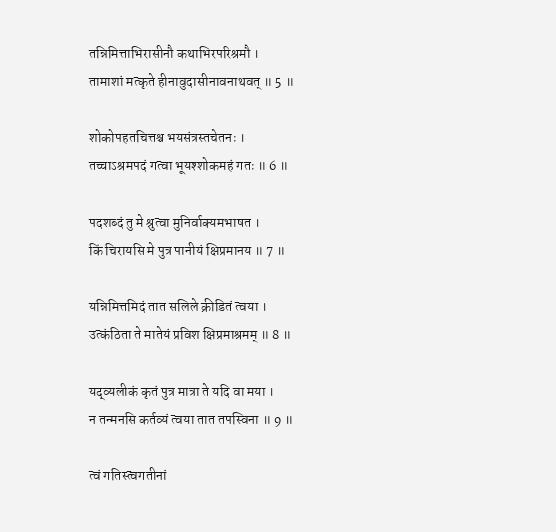तन्निमित्ताभिरासीनौ कथाभिरपरिश्रमौ ।
तामाशां मत्कृते हीनावुदासीनावनाथवत् ॥ 5 ॥

शोकोपहतचित्तश्च भयसंत्रस्तचेतनः ।
तच्चाऽश्रमपदं गत्वा भूयश्शोकमहं गतः ॥ 6 ॥

पदशब्दं तु मे श्रुत्वा मुनिर्वाक्यमभाषत ।
किं चिरायसि मे पुत्र पानीयं क्षिप्रमानय ॥ 7 ॥

यन्निमित्तमिदं तात सलिले क्रीडितं त्वया ।
उत्कंठिता ते मातेयं प्रविश क्षिप्रमाश्रमम् ॥ 8 ॥

यद्व्यलीकं कृतं पुत्र मात्रा ते यदि वा मया ।
न तन्मनसि कर्तव्यं त्वया तात तपस्विना ॥ 9 ॥

त्वं गतिस्त्वगतीनां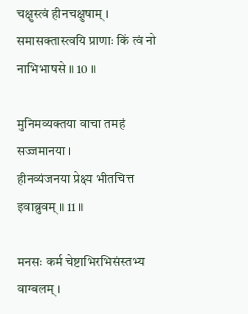चक्षुस्त्वं हीनचक्षुषाम् ।
समासक्तास्त्वयि प्राणाः किं त्वं नो नाभिभाषसे ॥ 10 ॥

मुनिमव्यक्तया वाचा तमहं सज्जमानया ।
हीनव्यंजनया प्रेक्ष्य भीतचित्त इवाब्रुवम् ॥ 11 ॥

मनसः कर्म चेष्टाभिरभिसंस्तभ्य वाग्बलम् ।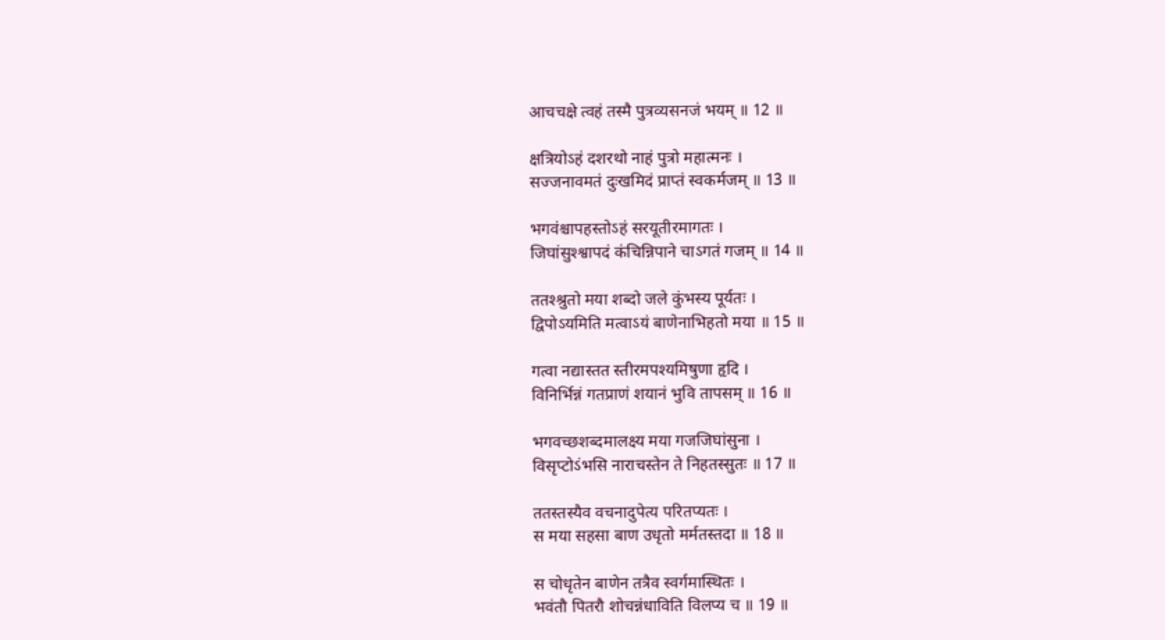आचचक्षे त्वहं तस्मै पुत्रव्यसनजं भयम् ॥ 12 ॥

क्षत्रियोऽहं दशरथो नाहं पुत्रो महात्मनः ।
सज्जनावमतं दुःखमिदं प्राप्तं स्वकर्मजम् ॥ 13 ॥

भगवंश्चापहस्तोऽहं सरयूतीरमागतः ।
जिघांसुश्श्वापदं कंचिन्निपाने चाऽगतं गजम् ॥ 14 ॥

ततश्श्रुतो मया शब्दो जले कुंभस्य पूर्यतः ।
द्विपोऽयमिति मत्वाऽयं बाणेनाभिहतो मया ॥ 15 ॥

गत्वा नद्यास्तत स्तीरमपश्यमिषुणा हृदि ।
विनिर्भिन्नं गतप्राणं शयानं भुवि तापसम् ॥ 16 ॥

भगवच्छशब्दमालक्ष्य मया गजजिघांसुना ।
विसृप्टोऽंभसि नाराचस्तेन ते निहतस्सुतः ॥ 17 ॥

ततस्तस्यैव वचनादुपेत्य परितप्यतः ।
स मया सहसा बाण उधृतो मर्मतस्तदा ॥ 18 ॥

स चोधृतेन बाणेन तत्रैव स्वर्गमास्थितः ।
भवंतौ पितरौ शोचन्नंधाविति विलप्य च ॥ 19 ॥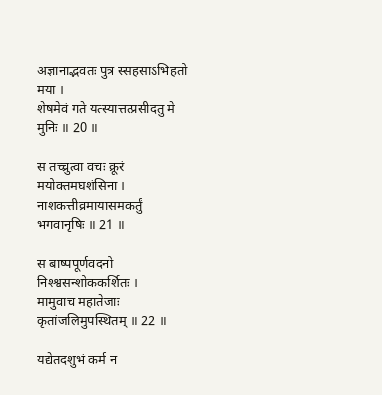अज्ञानाद्भवतः पुत्र स्सहसाऽभिहतो मया ।
शेषमेवं गते यत्स्यात्तत्प्रसीदतु मे मुनिः ॥ 20 ॥

स तच्च्रुत्वा वचः क्रूरं मयोक्तमघशंसिना ।
नाशकत्तीव्रमायासमकर्तुं भगवानृषिः ॥ 21 ॥

स बाष्पपूर्णवदनो निश्श्वसन्शोककर्शितः ।
मामुवाच महातेजाः कृतांजलिमुपस्थितम् ॥ 22 ॥

यद्येतदशुभं कर्म न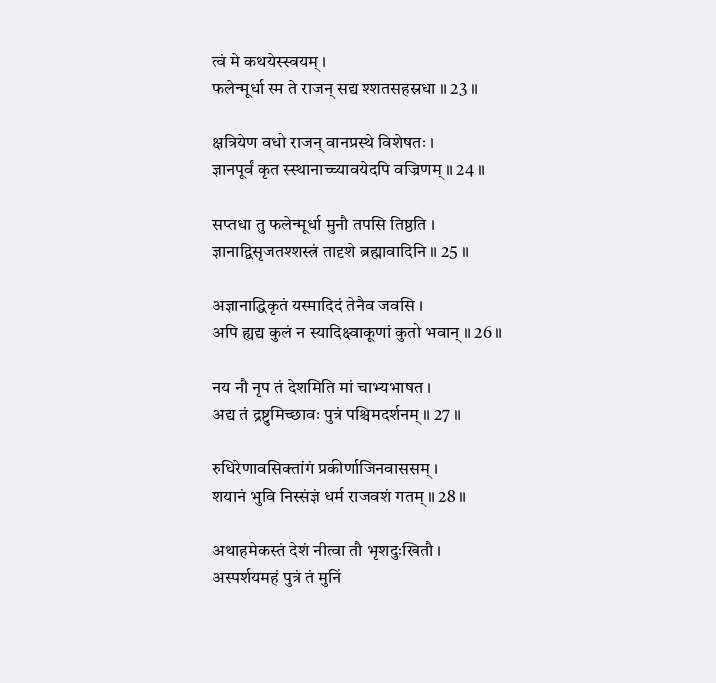त्वं मे कथयेस्स्वयम् ।
फलेन्मूर्धा स्म ते राजन् सद्य श्शतसहस्रधा ॥ 23 ॥

क्षत्रियेण वधो राजन् वानप्रस्थे विशेषतः ।
ज्ञानपूर्वं कृत स्स्थानाच्च्यावयेदपि वज्रिणम् ॥ 24 ॥

सप्तधा तु फलेन्मूर्धा मुनौ तपसि तिष्ठति ।
ज्ञानाद्विसृजतश्शस्त्रं तादृशे ब्रह्मावादिनि ॥ 25 ॥

अज्ञानाद्धिकृतं यस्मादिदं तेनैव जवसि ।
अपि ह्यद्य कुलं न स्यादिक्ष्वाकूणां कुतो भवान् ॥ 26 ॥

नय नौ नृप तं देशमिति मां चाभ्यभाषत ।
अद्य तं द्रष्टुमिच्छावः पुत्रं पश्चिमदर्शनम् ॥ 27 ॥

रुधिरेणावसिक्तांगं प्रकीर्णाजिनवाससम् ।
शयानं भुवि निस्संज्ञं धर्म राजवशं गतम् ॥ 28 ॥

अथाहमेकस्तं देशं नीत्वा तौ भृशदुःखितौ ।
अस्पर्शयमहं पुत्रं तं मुनिं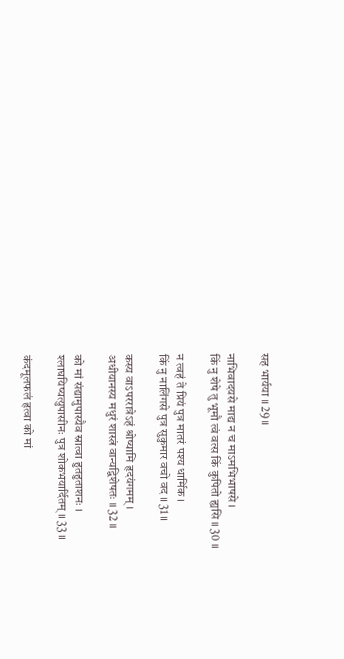सह भार्यया ॥ 29 ॥

नाभिवादयसे माद्य न च माऽमभिभाषसे ।
किं नु शेषे तु भूमौ त्वं वत्स किं कुपितो ह्यसि ॥ 30 ॥

न त्वहं ते प्रियं पुत्र मातरं पश्य धार्मिक ।
किं नु नालिंगसे पुत्र सुकुमार वचो वद ॥ 31 ॥

कस्य वाऽपररात्रेऽहं श्रोष्यामि हृदयंगमम् ।
अधीयानस्य मधुरं शास्त्रं वान्यद्विशेषतः ॥ 32 ॥

को मां संद्यामुपास्यैव स्नात्वा हुतहुताशनः ।
श्लाघयिष्यत्युपासीनः पुत्र शोकभयार्दितम् ॥ 33 ॥

कंदमूलफलं हृत्वा को मां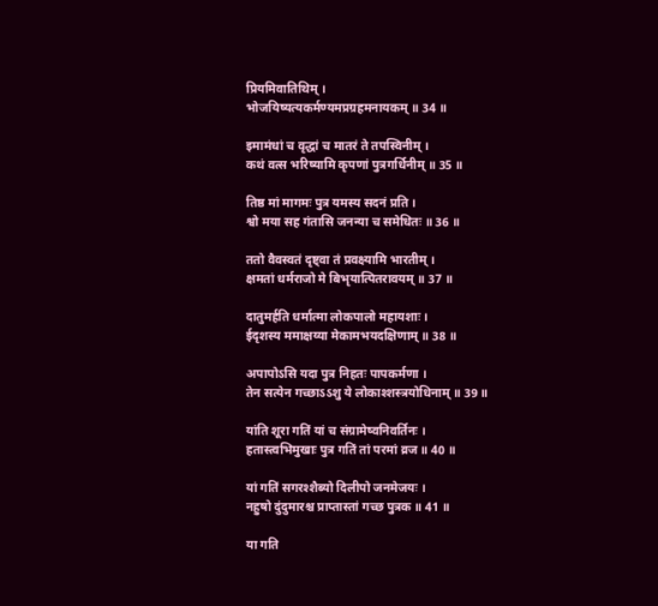प्रियमिवातिथिम् ।
भोजयिष्यत्यकर्मण्यमप्रग्रहमनायकम् ॥ 34 ॥

इमामंधां च वृद्धां च मातरं ते तपस्विनीम् ।
कथं वत्स भरिष्यामि कृपणां पुत्रगर्धिनीम् ॥ 35 ॥

तिष्ठ मां मागमः पुत्र यमस्य सदनं प्रति ।
श्वो मया सह गंतासि जनन्या च समेधितः ॥ 36 ॥

ततो वैवस्वतं दृष्ट्वा तं प्रवक्ष्यामि भारतीम् ।
क्षमतां धर्मराजो मे बिभृयात्पितरावयम् ॥ 37 ॥

दातुमर्हति धर्मात्मा लोकपालो महायशाः ।
ईदृशस्य ममाक्षय्या मेकामभयदक्षिणाम् ॥ 38 ॥

अपापोऽसि यदा पुत्र निहतः पापकर्मणा ।
तेन सत्येन गच्छाऽऽशु ये लोकाश्शस्त्रयोधिनाम् ॥ 39 ॥

यांति शूरा गतिं यां च संग्रामेष्वनिवर्तिनः ।
हतास्त्वभिमुखाः पुत्र गतिं तां परमां व्रज ॥ 40 ॥

यां गतिं सगरश्शैब्यो दिलीपो जनमेजयः ।
नहुषो दुंदुमारश्च प्राप्तास्तां गच्छ पुत्रक ॥ 41 ॥

या गति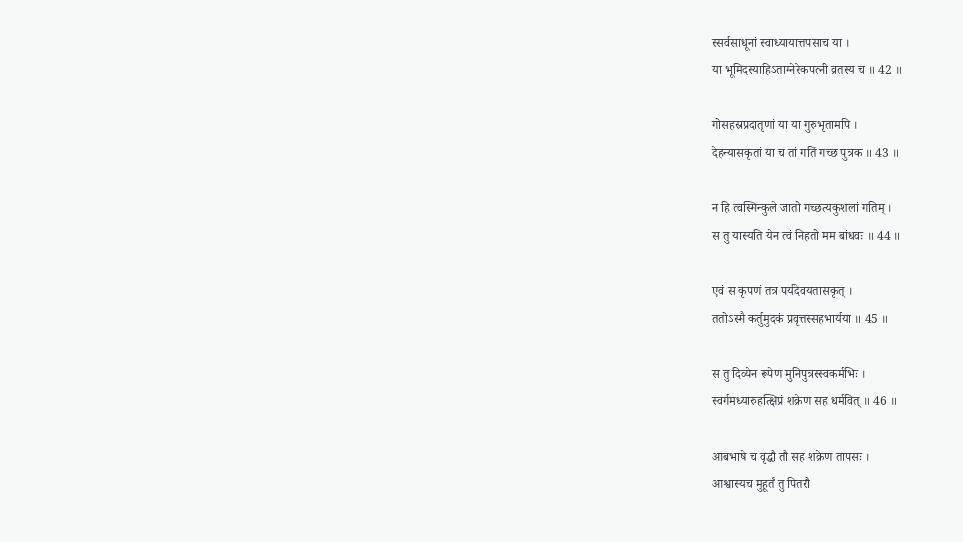स्सर्वसाधूनां स्वाध्यायात्तपसाच या ।
या भूमिदस्याहिऽताग्नेरेकपत्नी व्रतस्य च ॥ 42 ॥

गोसहस्रप्रदातृणां या या गुरुभृतामपि ।
देहन्यासकृतां या च तां गतिं गच्छ पुत्रक ॥ 43 ॥

न हि त्वस्मिन्कुले जातो गच्छत्यकुशलां गतिम् ।
स तु यास्यति येन त्वं निहतो मम बांधवः ॥ 44 ॥

एवं स कृपणं तत्र पर्यदेवयतासकृत् ।
ततोऽस्मै कर्तुमुदकं प्रवृत्तस्सहभार्यया ॥ 45 ॥

स तु दिव्येन रूपेण मुनिपुत्रस्स्वकर्मभिः ।
स्वर्गमध्यारुहत्क्षिप्रं शक्रेण सह धर्मवित् ॥ 46 ॥

आबभाषे च वृद्धौ तौ सह शक्रेण तापसः ।
आश्वास्यच मुहूर्तं तु पितरौ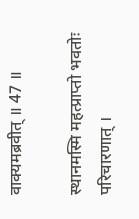वाक्यमब्रवीत् ॥ 47 ॥

स्थानमस्मि महत्प्राप्तो भवतोः परिचारणात् ।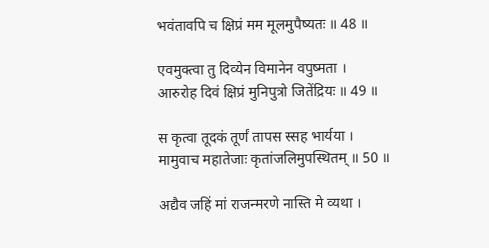भवंतावपि च क्षिप्रं मम मूलमुपैष्यतः ॥ 48 ॥

एवमुक्त्वा तु दिव्येन विमानेन वपुष्मता ।
आरुरोह दिवं क्षिप्रं मुनिपुत्रो जितेंद्रियः ॥ 49 ॥

स कृत्वा तूदकं तूर्णं तापस स्सह भार्यया ।
मामुवाच महातेजाः कृतांजलिमुपस्थितम् ॥ 50 ॥

अद्यैव जहिं मां राजन्मरणे नास्ति मे व्यथा ।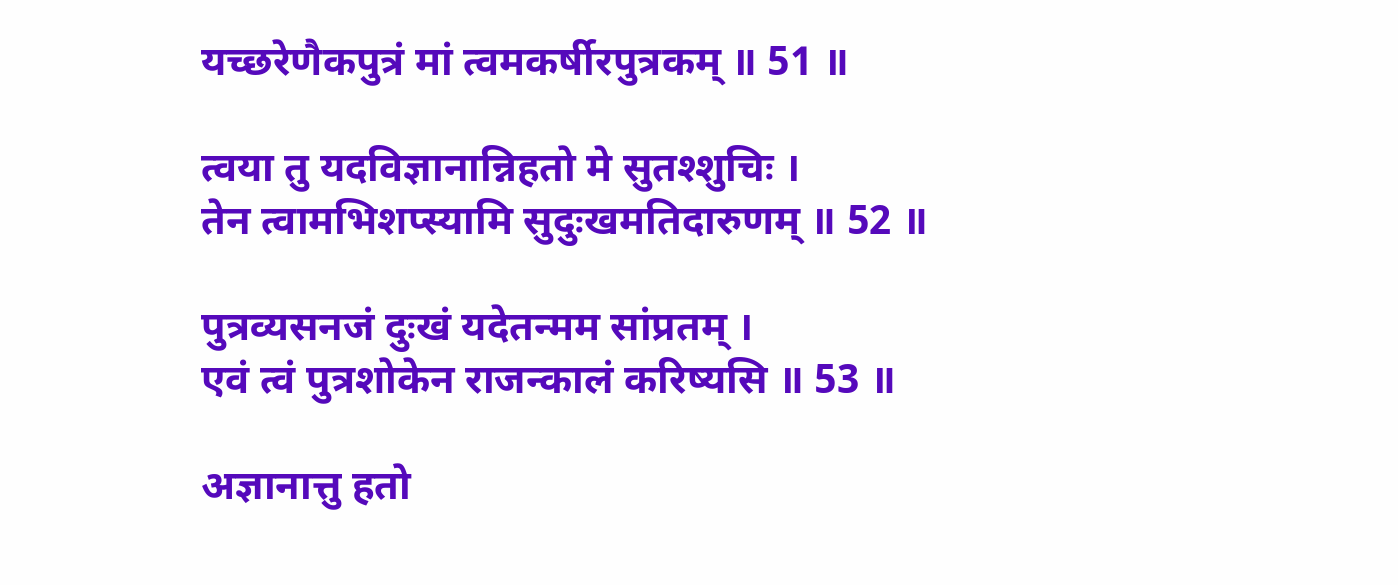यच्छरेणैकपुत्रं मां त्वमकर्षीरपुत्रकम् ॥ 51 ॥

त्वया तु यदविज्ञानान्निहतो मे सुतश्शुचिः ।
तेन त्वामभिशप्स्यामि सुदुःखमतिदारुणम् ॥ 52 ॥

पुत्रव्यसनजं दुःखं यदेतन्मम सांप्रतम् ।
एवं त्वं पुत्रशोकेन राजन्कालं करिष्यसि ॥ 53 ॥

अज्ञानात्तु हतो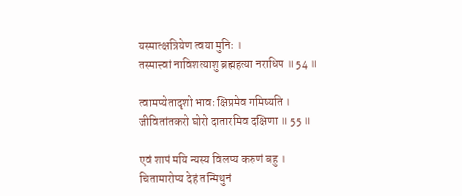यस्मात्क्षत्रियेण त्वया मुनिः ।
तस्मात्त्वां नाविशत्याशु ब्रह्महत्या नराधिप ॥ 54 ॥

त्वामप्येतादृशो भावः क्षिप्रमेव गमिष्यति ।
जीवितांतकरो घोरो दातारमिव दक्षिणा ॥ 55 ॥

एवं शापं मयि न्यस्य विलप्य करुणं बहु ।
चितामारोप्य देहं तन्मिथुनं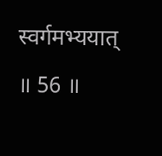स्वर्गमभ्ययात् ॥ 56 ॥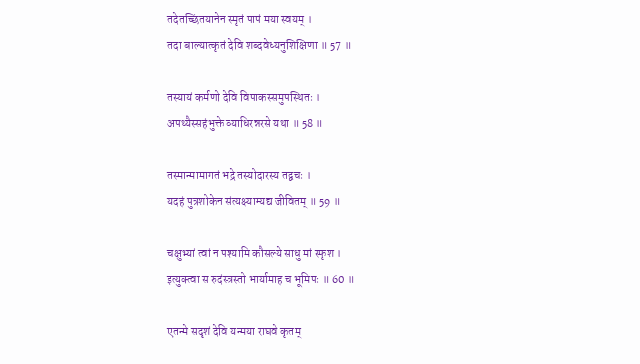तदेतच्छिंतयानेन स्मृतं पापं मया स्वयम् ।
तदा बाल्यात्कृतं देवि शब्दवेध्यनुशिक्षिणा ॥ 57 ॥

तस्यायं कर्मणो देवि विपाकस्समुपस्थितः ।
अपथ्यैस्सहंभुक्ते व्याधिरन्नरसे यथा ॥ 58 ॥

तस्मान्मामागतं भद्रे तस्योदारस्य तद्वचः ।
यदहं पुत्रशोकेन संत्यक्ष्याम्यद्य जीवितम् ॥ 59 ॥

चक्षुभ्यां त्वां न पश्यामि कौसल्ये साधु मां स्फृश ।
इत्युक्त्वा स रुदंस्त्रस्तो भार्यामाह च भूमिपः ॥ 60 ॥

एतन्मे सदृशं देवि यन्मया राघवे कृतम्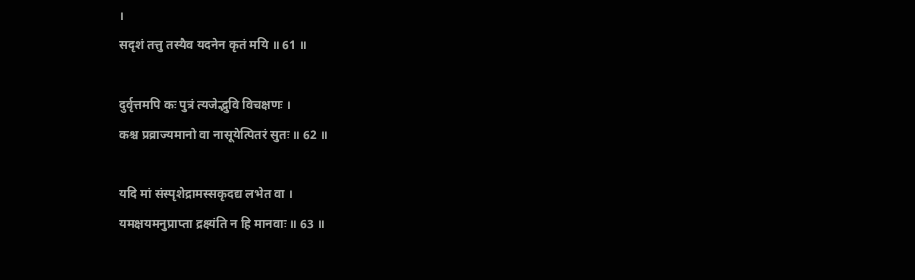।
सदृशं तत्तु तस्यैव यदनेन कृतं मयि ॥ 61 ॥

दुर्वृत्तमपि कः पुत्रं त्यजेद्भुवि विचक्षणः ।
कश्च प्रव्राज्यमानो वा नासूयेत्पितरं सुतः ॥ 62 ॥

यदि मां संस्पृशेद्रामस्सकृदद्य लभेत वा ।
यमक्षयमनुप्राप्ता द्रक्ष्यंति न हि मानवाः ॥ 63 ॥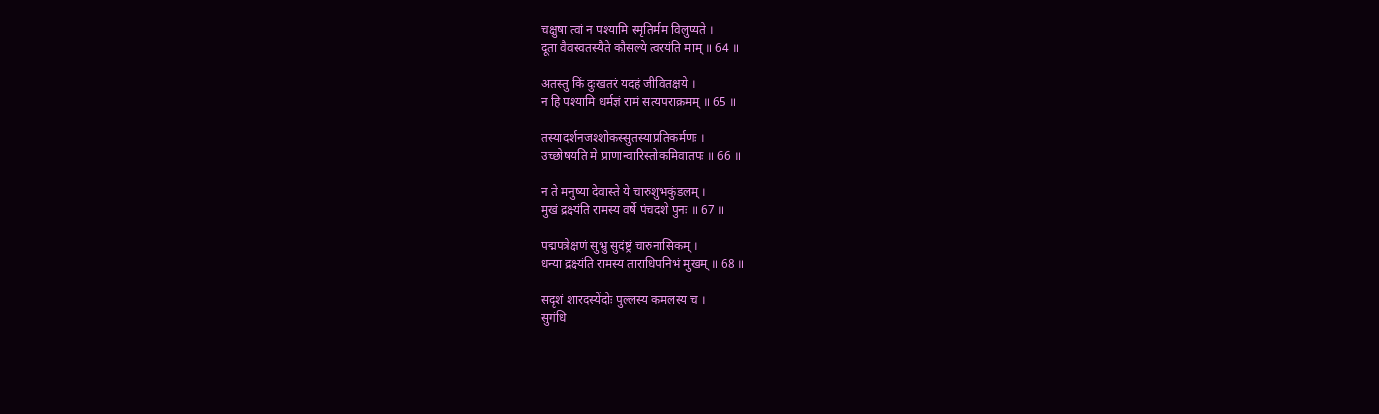चक्षुषा त्वां न पश्यामि स्मृतिर्मम विलुप्यते ।
दूता वैवस्वतस्यैते कौसल्ये त्वरयंति माम् ॥ 64 ॥

अतस्तु किं दुःखतरं यदहं जीवितक्षये ।
न हि पश्यामि धर्मज्ञं रामं सत्यपराक्रमम् ॥ 65 ॥

तस्यादर्शनजश्शोकस्सुतस्याप्रतिकर्मणः ।
उच्छोषयति मे प्राणान्वारिस्तोकमिवातपः ॥ 66 ॥

न ते मनुष्या देवास्ते ये चारुशुभकुंडलम् ।
मुखं द्रक्ष्यंति रामस्य वर्षे पंचदशे पुनः ॥ 67 ॥

पद्मपत्रेक्षणं सुभ्रु सुदंष्ट्रं चारुनासिकम् ।
धन्या द्रक्ष्यंति रामस्य ताराधिपनिभं मुखम् ॥ 68 ॥

सदृशं शारदस्येंदोः पुल्लस्य कमलस्य च ।
सुगंधि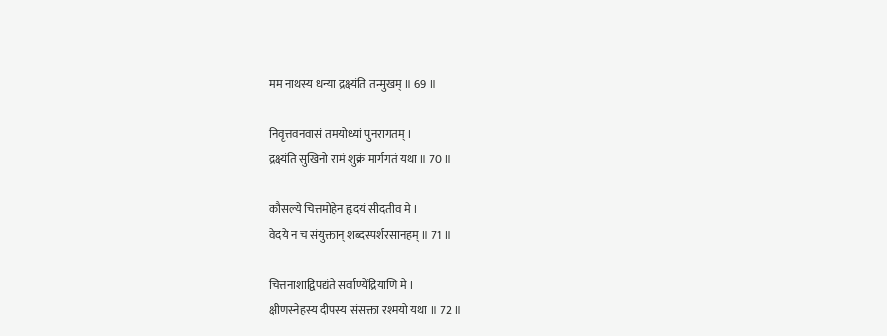मम नाथस्य धन्या द्रक्ष्यंति तन्मुखम् ॥ 69 ॥

निवृत्तवनवासं तमयोध्यां पुनरागतम् ।
द्रक्ष्यंति सुखिनो रामं शुक्रं मार्गगतं यथा ॥ 70 ॥

कौसल्ये चित्तमोहेन हृदयं सीदतीव मे ।
वेदये न च संयुक्तान् शब्दस्पर्शरसानहम् ॥ 71 ॥

चित्तनाशाद्विपद्यंते सर्वाण्येंद्रियाणि मे ।
क्षीणस्नेहस्य दीपस्य संसक्ता रश्मयो यथा ॥ 72 ॥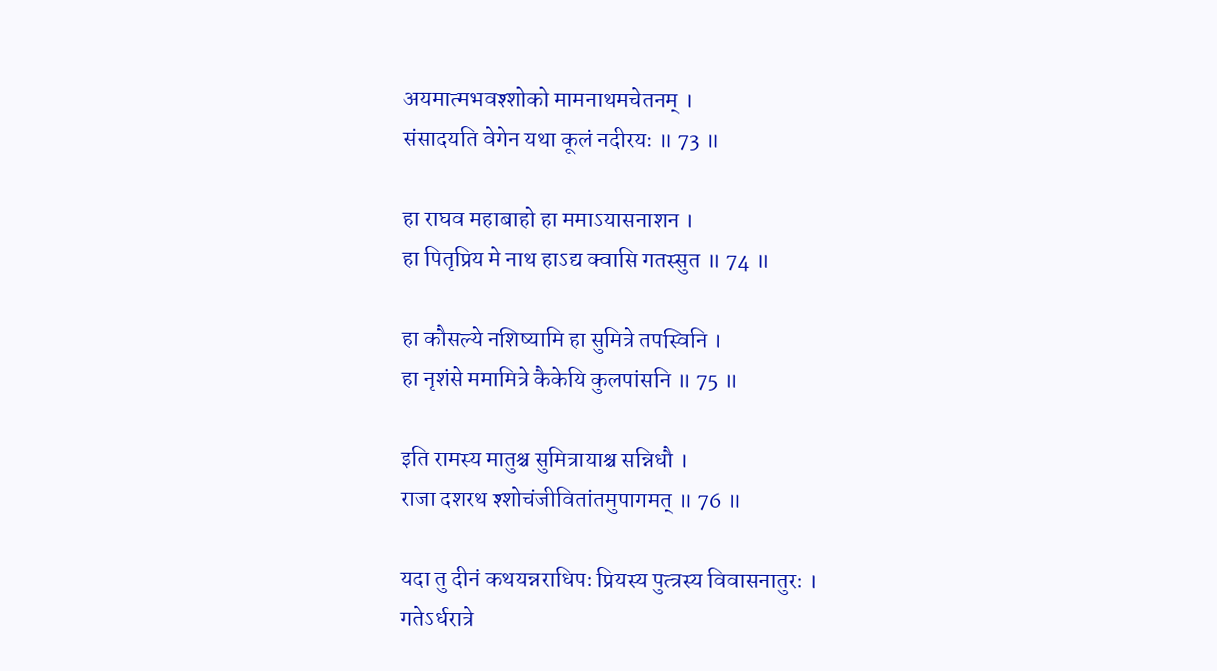अयमात्मभवश्शोको मामनाथमचेतनम् ।
संसादयति वेगेन यथा कूलं नदीरयः ॥ 73 ॥

हा राघव महाबाहो हा ममाऽयासनाशन ।
हा पितृप्रिय मे नाथ हाऽद्य क्वासि गतस्सुत ॥ 74 ॥

हा कौसल्ये नशिष्यामि हा सुमित्रे तपस्विनि ।
हा नृशंसे ममामित्रे कैकेयि कुलपांसनि ॥ 75 ॥

इति रामस्य मातुश्च सुमित्रायाश्च सन्निधौ ।
राजा दशरथ श्शोचंजीवितांतमुपागमत् ॥ 76 ॥

यदा तु दीनं कथयन्नराधिपः प्रियस्य पुत्त्रस्य विवासनातुरः ।
गतेऽर्धरात्रे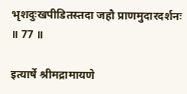भृशदुःखपीडितस्तदा जहौ प्राणमुदारदर्शनः ॥ 77 ॥

इत्यार्षे श्रीमद्रामायणे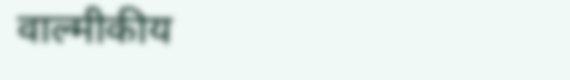वाल्मीकीय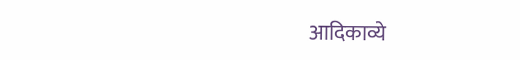आदिकाव्ये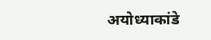अयोध्याकांडे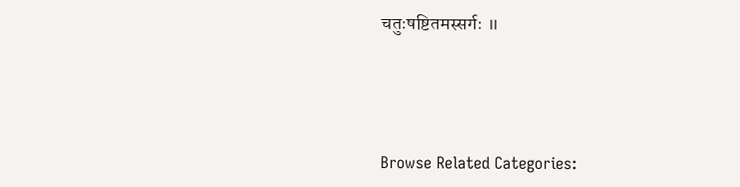चतुःषष्टितमस्सर्गः ॥




Browse Related Categories: